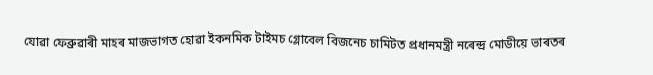যোৱা ফেব্ৰুৱাৰী মাহৰ মাজভাগত হোৱা ইকনমিক টাইমচ গ্লোবেল বিজনেচ চামিটত প্ৰধানমন্ত্ৰী নৰেন্দ্ৰ মোডীয়ে ভাৰতৰ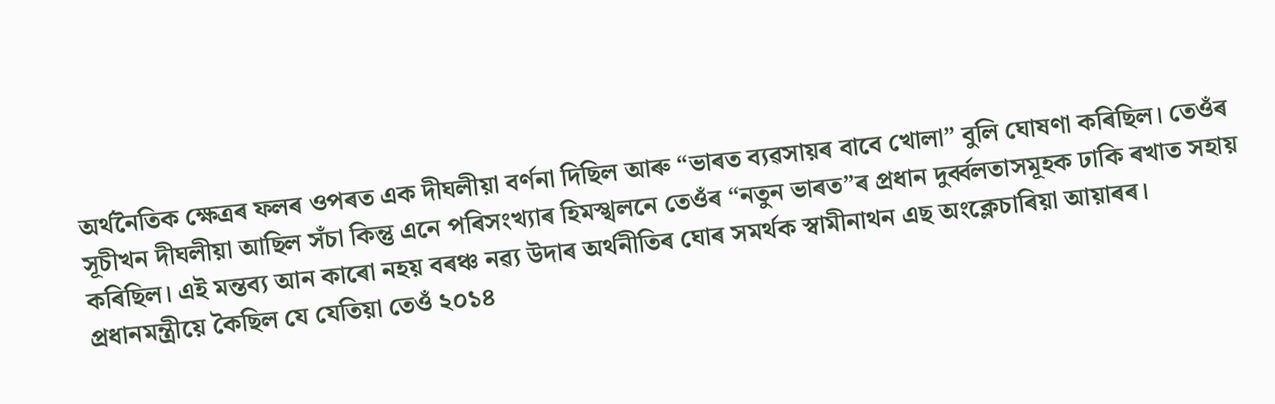অৰ্থনৈতিক ক্ষেত্ৰৰ ফলৰ ওপৰত এক দীঘলীয়া বৰ্ণনা দিছিল আৰু “ভাৰত ব্যৱসায়ৰ বাবে খোলা” বুলি ঘোষণা কৰিছিল। তেওঁৰ সূচীখন দীঘলীয়া আছিল সঁচা কিন্তু এনে পৰিসংখ্যাৰ হিমস্খলনে তেওঁৰ “নতুন ভাৰত”ৰ প্ৰধান দুৰ্ব্বলতাসমূহক ঢাকি ৰখাত সহায় কৰিছিল। এই মন্তব্য আন কাৰো নহয় বৰঞ্চ নৱ্য উদাৰ অৰ্থনীতিৰ ঘোৰ সমৰ্থক স্বামীনাথন এছ অংক্লেচাৰিয়া আয়াৰৰ।
প্ৰধানমন্ত্ৰীয়ে কৈছিল যে যেতিয়া তেওঁ ২০১৪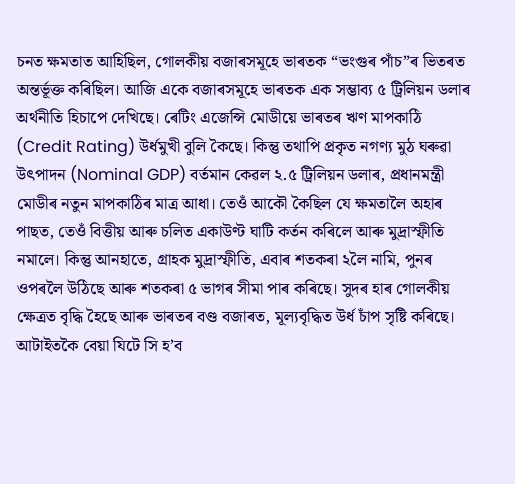চনত ক্ষমতাত আহিছিল, গোলকীয় বজাৰসমূহে ভাৰতক “ভংগুৰ পাঁচ”ৰ ভিতৰত অন্তৰ্ভূক্ত কৰিছিল। আজি একে বজাৰসমূহে ভাৰতক এক সম্ভাব্য ৫ ট্ৰিলিয়ন ডলাৰ অৰ্থনীতি হিচাপে দেখিছে। ৰেটিং এজেন্সি মোডীয়ে ভাৰতৰ ঋণ মাপকাঠি (Credit Rating) উৰ্ধমুখী বুলি কৈছে। কিন্তু তথাপি প্ৰকৃত নগণ্য মুঠ ঘৰুৱা উৎপাদন (Nominal GDP) বৰ্তমান কেৱল ২.৫ ট্ৰিলিয়ন ডলাৰ, প্ৰধানমন্ত্ৰী মোডীৰ নতুন মাপকাঠিৰ মাত্ৰ আধা। তেওঁ আকৌ কৈছিল যে ক্ষমতালৈ অহাৰ পাছত, তেওঁ বিত্তীয় আৰু চলিত একাউণ্ট ঘাটি কৰ্তন কৰিলে আৰু মুদ্ৰাস্ফীতি নমালে। কিন্তু আনহাতে, গ্ৰাহক মুদ্ৰাস্ফীতি, এবাৰ শতকৰা ২লৈ নামি, পুনৰ ওপৰলৈ উঠিছে আৰু শতকৰা ৫ ভাগৰ সীমা পাৰ কৰিছে। সুদৰ হাৰ গোলকীয় ক্ষেত্ৰত বৃদ্ধি হৈছে আৰু ভাৰতৰ বণ্ড বজাৰত, মূল্যবৃদ্ধিত উৰ্ধ চাঁপ সৃষ্টি কৰিছে। আটাইতকৈ বেয়া যিটে সি হ’ব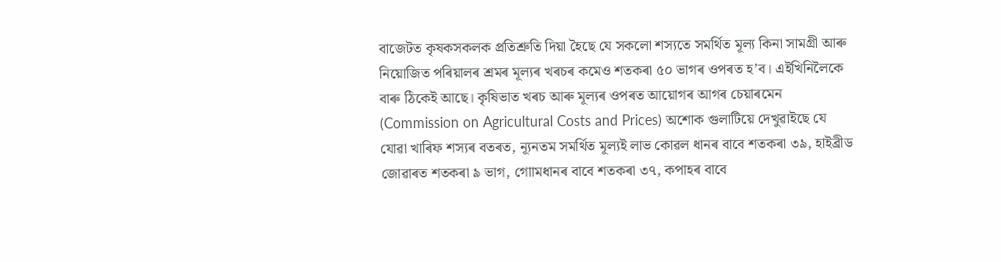বাজেটত কৃষকসকলক প্ৰতিশ্ৰুতি দিয়া হৈছে যে সকলো শস্যতে সমৰ্থিত মূল্য কিনা সামগ্ৰী আৰু নিয়োজিত পৰিয়ালৰ শ্ৰমৰ মূল্যৰ খৰচৰ কমেও শতকৰা ৫০ ভাগৰ ওপৰত হ’ব। এইখিনিলৈকে বাৰু ঠিকেই আছে। কৃষিভাত খৰচ আৰু মূল্যৰ ওপৰত আয়োগৰ আগৰ চেয়াৰমেন (Commission on Agricultural Costs and Prices) অশোক গুলাটিয়ে দেখুৱাইছে যে যোৱা খাৰিফ শস্যৰ বতৰত, ন্যূনতম সমৰ্থিত মূল্যই লাভ কোৱল ধানৰ বাবে শতকৰা ৩৯, হাইব্ৰীড জোৱাৰত শতকৰা ৯ ভাগ, গোামধানৰ বাবে শতকৰা ৩৭, কপাহৰ বাবে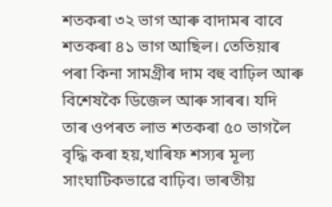শতকৰা ৩২ ভাগ আৰু বাদামৰ বাবে শতকৰা ৪১ ভাগ আছিল। তেতিয়াৰ পৰা কিনা সামগ্ৰীৰ দাম বহু বাঢ়িল আৰু বিশেষকৈ ডিজেল আৰু সাৰৰ। যদি তাৰ ওপৰত লাভ শতকৰা ৫০ ভাগলৈ বৃদ্ধি কৰা হয়,খাৰিফ শস্যৰ মূল্য সাংঘাটিকভাৱে বাঢ়িব। ভাৰতীয়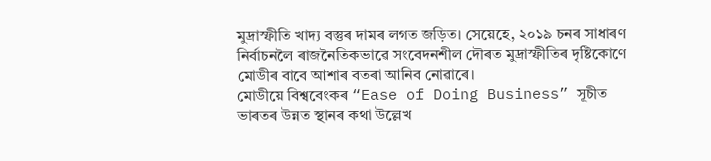মুদ্ৰাস্ফীতি খাদ্য বস্তুৰ দামৰ লগত জড়িত। সেয়েহে, ২০১৯ চনৰ সাধাৰণ নিৰ্বাচনলৈ ৰাজনৈতিকভাৱে সংবেদনশীল দৌৰত মুদ্ৰাস্ফীতিৰ দৃষ্টিকোণে মোডীৰ বাবে আশাৰ বতৰা আনিব নোৱাৰে।
মোডীয়ে বিশ্ববেংকৰ “Ease of Doing Business” সূচীত ভাৰতৰ উন্নত স্থানৰ কথা উল্লেখ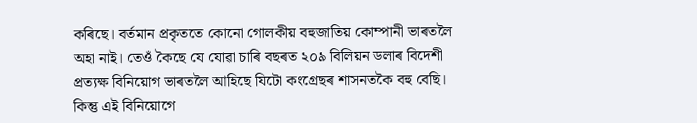কৰিছে। বৰ্তমান প্ৰকৃততে কোনো গোলকীয় বহুজাতিয় কোম্পানী ভাৰতলৈ অহা নাই। তেওঁ কৈছে যে যোৱা চাৰি বছৰত ২০৯ বিলিয়ন ডলাৰ বিদেশী প্ৰত্যক্ষ বিনিয়োগ ভাৰতলৈ আহিছে যিটো কংগ্ৰেছৰ শাসনতকৈ বহু বেছি। কিন্তু এই বিনিয়োগে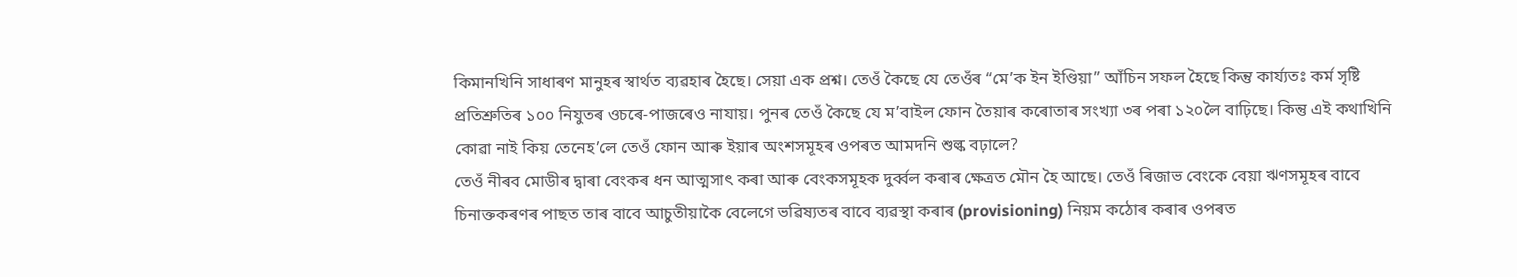কিমানখিনি সাধাৰণ মানুহৰ স্বাৰ্থত ব্যৱহাৰ হৈছে। সেয়া এক প্ৰশ্ন। তেওঁ কৈছে যে তেওঁৰ “মে’ক ইন ইণ্ডিয়া” আঁচিন সফল হৈছে কিন্তু কাৰ্য্যতঃ কৰ্ম সৃষ্টি প্ৰতিশ্ৰুতিৰ ১০০ নিযুতৰ ওচৰে-পাজৰেও নাযায়। পুনৰ তেওঁ কৈছে যে ম’বাইল ফোন তৈয়াৰ কৰোতাৰ সংখ্যা ৩ৰ পৰা ১২০লৈ বাঢ়িছে। কিন্তু এই কথাখিনি কোৱা নাই কিয় তেনেহ’লে তেওঁ ফোন আৰু ইয়াৰ অংশসমূহৰ ওপৰত আমদনি শুল্ক বঢ়ালে?
তেওঁ নীৰব মোডীৰ দ্বাৰা বেংকৰ ধন আত্মসাৎ কৰা আৰু বেংকসমূহক দুৰ্ব্বল কৰাৰ ক্ষেত্ৰত মৌন হৈ আছে। তেওঁ ৰিজাভ বেংকে বেয়া ঋণসমূহৰ বাবে চিনাক্তকৰণৰ পাছত তাৰ বাবে আচুতীয়াকৈ বেলেগে ভৱিষ্যতৰ বাবে ব্যৱস্থা কৰাৰ (provisioning) নিয়ম কঠোৰ কৰাৰ ওপৰত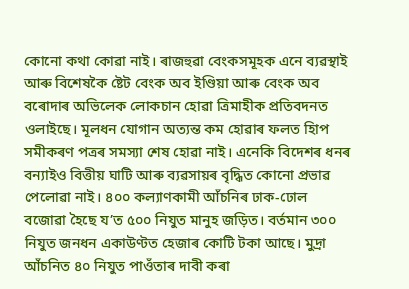কোনো কথা কোৱা নাই। ৰাজহুৱা বেংকসমূহক এনে ব্যৱস্থাই আৰু বিশেষকৈ ষ্টেট বেংক অব ইণ্ডিয়া আৰু বেংক অব বৰোদাৰ অভিলেক লোকচান হোৱা ত্ৰিমাহীক প্ৰতিবদনত ওলাইছে। মূলধন যোগান অত্যন্ত কম হোৱাৰ ফলত হিাপ সমীকৰণ পত্ৰৰ সমস্যা শেষ হোৱা নাই। এনেকি বিদেশৰ ধনৰ বন্যাইও বিত্তীয় ঘাটি আৰু ব্যৱসায়ৰ বৃদ্ধিত কোনো প্ৰভাৱ পেলোৱা নাই। ৪০০ কল্যাণকামী আঁচনিৰ ঢাক-ঢোল বজোৱা হৈছে য’ত ৫০০ নিযুত মানুহ জড়িত। বৰ্তমান ৩০০ নিযুত জনধন একাউণ্টত হেজাৰ কোটি টকা আছে। মুদ্ৰা আঁচনিত ৪০ নিযুত পাওঁতাৰ দাবী কৰা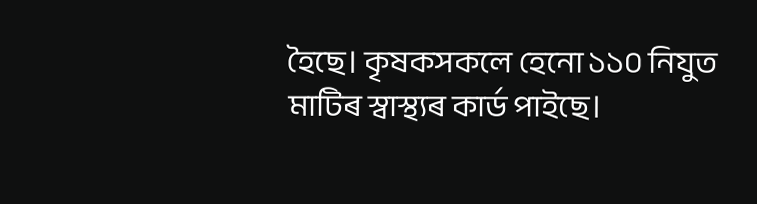হৈছে। কৃষকসকলে হেনো ১১০ নিযুত মাটিৰ স্বাস্থ্যৰ কাৰ্ড পাইছে।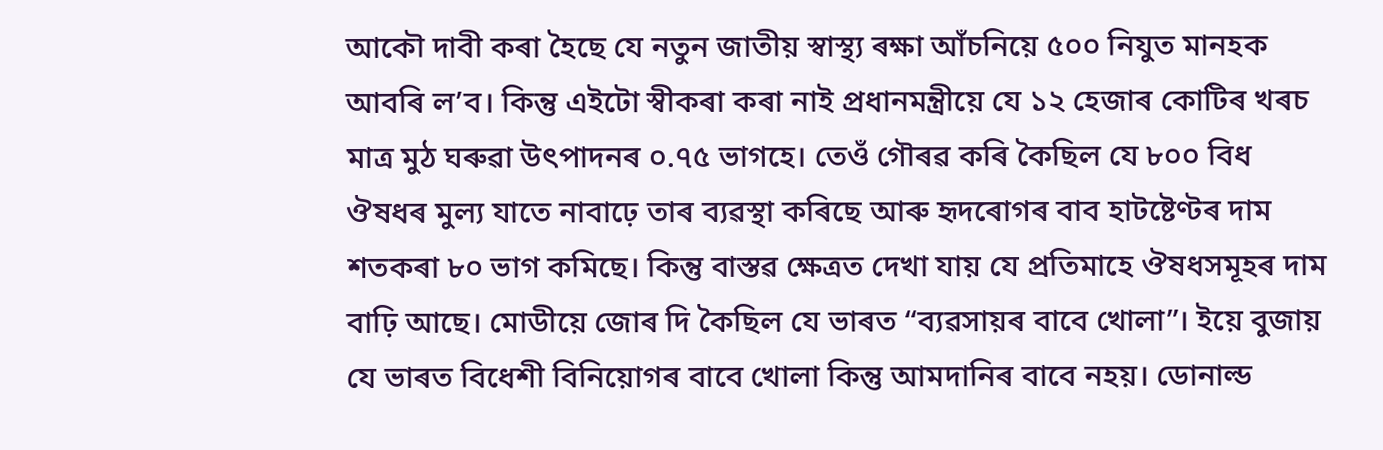আকৌ দাবী কৰা হৈছে যে নতুন জাতীয় স্বাস্থ্য ৰক্ষা আঁচনিয়ে ৫০০ নিযুত মানহক আবৰি ল’ব। কিন্তু এইটো স্বীকৰা কৰা নাই প্ৰধানমন্ত্ৰীয়ে যে ১২ হেজাৰ কোটিৰ খৰচ মাত্ৰ মুঠ ঘৰুৱা উৎপাদনৰ ০.৭৫ ভাগহে। তেওঁ গৌৰৱ কৰি কৈছিল যে ৮০০ বিধ ঔষধৰ মুল্য যাতে নাবাঢ়ে তাৰ ব্যৱস্থা কৰিছে আৰু হৃদৰোগৰ বাব হাটষ্টেণ্টৰ দাম শতকৰা ৮০ ভাগ কমিছে। কিন্তু বাস্তৱ ক্ষেত্ৰত দেখা যায় যে প্ৰতিমাহে ঔষধসমূহৰ দাম বাঢ়ি আছে। মোডীয়ে জোৰ দি কৈছিল যে ভাৰত “ব্যৱসায়ৰ বাবে খোলা”। ইয়ে বুজায় যে ভাৰত বিধেশী বিনিয়োগৰ বাবে খোলা কিন্তু আমদানিৰ বাবে নহয়। ডোনাল্ড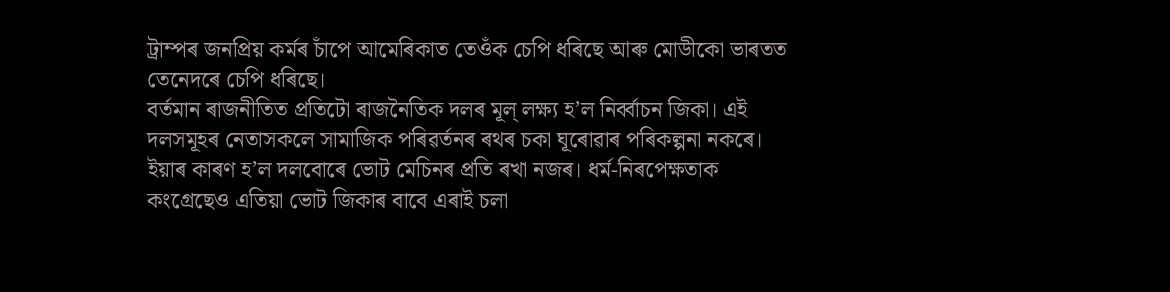ট্ৰাম্পৰ জনপ্ৰিয় কৰ্মৰ চাঁপে আমেৰিকাত তেওঁক চেপি ধৰিছে আৰু মোডীকো ভাৰতত তেনেদৰে চেপি ধৰিছে।
বৰ্তমান ৰাজনীতিত প্ৰতিটো ৰাজনৈতিক দলৰ মূল্ লক্ষ্য হ’ল নিৰ্ব্বাচন জিকা। এই দলসমূহৰ নেতাসকলে সামাজিক পৰিৱৰ্তনৰ ৰথৰ চকা ঘূৰোৱাৰ পৰিকল্পনা নকৰে। ইয়াৰ কাৰণ হ’ল দলবোৰে ভোট মেচিনৰ প্ৰতি ৰখা নজৰ। ধৰ্ম-নিৰপেক্ষতাক কংগ্ৰেছেও এতিয়া ভোট জিকাৰ বাবে এৰাই চলা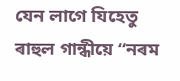যেন লাগে যিহেতু ৰাহুল গান্ধীয়ে “নৰম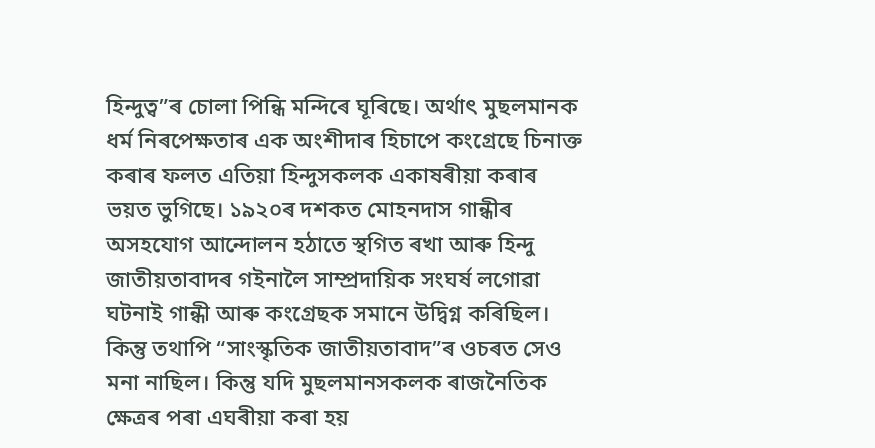হিন্দুত্ব”ৰ চোলা পিন্ধি মন্দিৰে ঘূৰিছে। অৰ্থাৎ মুছলমানক ধৰ্ম নিৰপেক্ষতাৰ এক অংশীদাৰ হিচাপে কংগ্ৰেছে চিনাক্ত কৰাৰ ফলত এতিয়া হিন্দুসকলক একাষৰীয়া কৰাৰ ভয়ত ভুগিছে। ১৯২০ৰ দশকত মোহনদাস গান্ধীৰ অসহযোগ আন্দোলন হঠাতে স্থগিত ৰখা আৰু হিন্দু জাতীয়তাবাদৰ গইনালৈ সাম্প্ৰদায়িক সংঘৰ্ষ লগোৱা ঘটনাই গান্ধী আৰু কংগ্ৰেছক সমানে উদ্বিগ্ন কৰিছিল। কিন্তু তথাপি “সাংস্কৃতিক জাতীয়তাবাদ”ৰ ওচৰত সেও মনা নাছিল। কিন্তু যদি মুছলমানসকলক ৰাজনৈতিক ক্ষেত্ৰৰ পৰা এঘৰীয়া কৰা হয়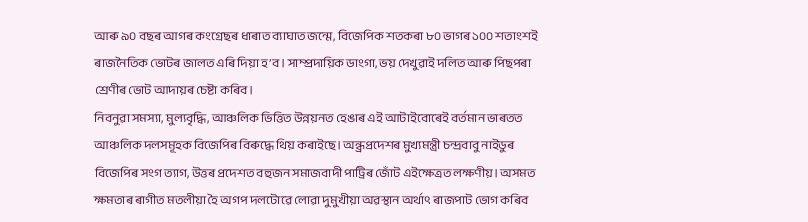আৰু ৯০ বছৰ আগৰ কংগ্ৰেছৰ ধাৰাত ব্যাঘাত জন্মে, বিজেপিক শতকৰা ৮০ ভাগৰ ১০০ শতাংশই ৰাজনৈতিক ভোটৰ জালত এৰি দিয়া হ’ব। সাম্প্ৰদায়িক ডাংগা, ভয় দেখুৱাই দলিত আৰু পিছপৰা শ্ৰেণীৰ ভোট আদায়ৰ চেষ্টা কৰিব।
নিবনুৱা সমস্যা, মুল্যবৃদ্ধি, আঞ্চলিক ভিত্তিত উন্নয়নত হেঙাৰ এই আটাইবোৰেই বৰ্তমান ভাৰতত আঞ্চলিক দলসমূহক বিজেপিৰ বিৰুদ্ধে থিয় কৰাইছে। অন্ধ্ৰপ্ৰদেশৰ মুখ্যমন্ত্ৰী চন্দ্ৰবাবু নাইডুৰ বিজেপিৰ সংগ ত্যাগ, উত্তৰ প্ৰদেশত বহুজন সমাজবাদী পাট্ৰিৰ জোঁট এইক্ষেত্ৰত লক্ষণীয়। অসমত ক্ষমতাৰ ৰাগীত মতলীয়া হৈ অগপ দলটোৱে লোৱা দুমুখীয়া অৱস্থান অৰ্থাৎ ৰাজপাট ভোগ কৰিব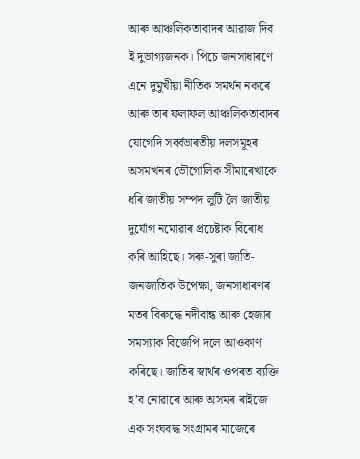আৰু আঞ্চলিকতাবাদৰ আৱাজ দিব ই দুভাগ্যজনক। পিচে জনসাধাৰণে এনে দুমুখীয়া নীতিক সমৰ্থন নকৰে আৰু তাৰ ফলাফল আঞ্চলিকতাবাদৰ যোগেদি সৰ্ব্বভাৰতীয় দলসমূহৰ অসমখনৰ ভৌগোলিক সীমাৰেখাকে ধৰি জাতীয় সম্পদ লুটি লৈ জাতীয় দুৰ্যোগ নমোৱাৰ প্ৰচেষ্টাক বিৰোধ কৰি আহিছে। সৰু-সুৰা জাতি-জনজাতিক উপেক্ষা, জনসাধাৰণৰ মতৰ বিৰুদ্ধে নদীবান্ধ আৰু হেজাৰ সমস্যাক বিজেপি দলে আওকাণ কৰিছে। জাতিৰ স্বাৰ্থৰ ওপৰত ব্যক্তি হ’ব নোৱাৰে আৰু অসমৰ ৰাইজে এক সংঘবদ্ধ সংগ্ৰামৰ মাজেৰে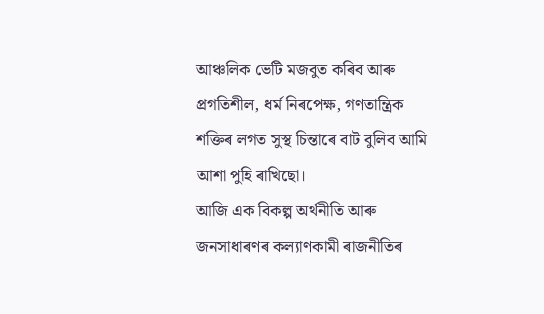আঞ্চলিক ভেটি মজবুত কৰিব আৰু প্ৰগতিশীল, ধৰ্ম নিৰপেক্ষ, গণতান্ত্ৰিক শক্তিৰ লগত সুস্থ চিন্তাৰে বাট বুলিব আমি আশা পুহি ৰাখিছো।
আজি এক বিকল্প অৰ্থনীতি আৰু জনসাধাৰণৰ কল্যাণকামী ৰাজনীতিৰ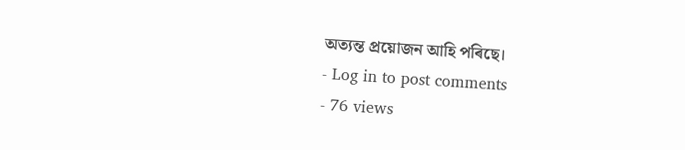অত্যন্ত প্ৰয়োজন আহি পৰিছে।
- Log in to post comments
- 76 views